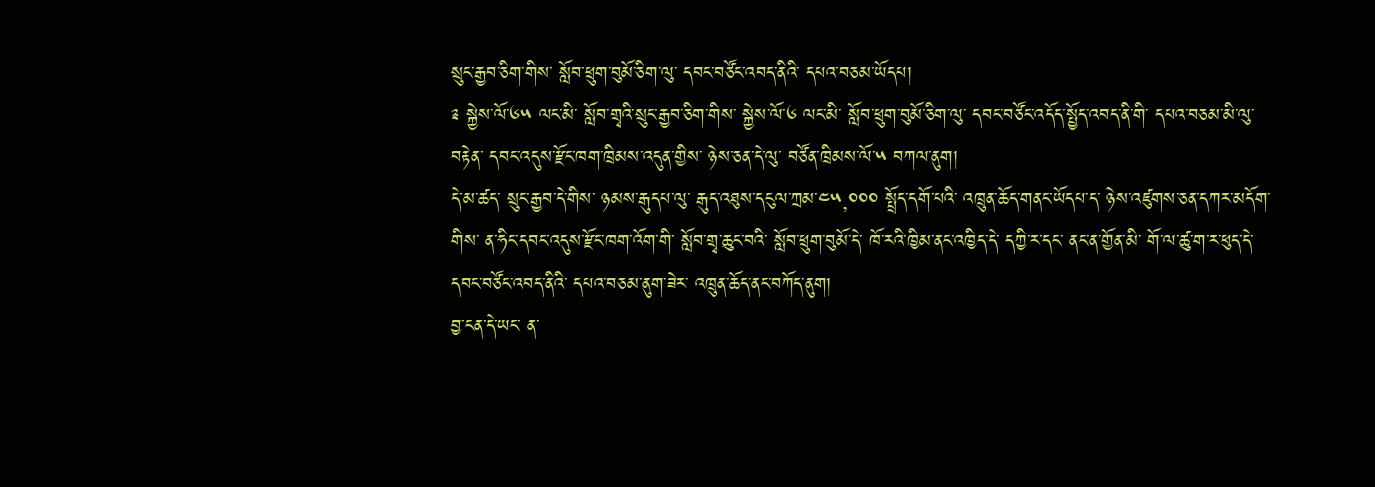སྲུང་རྒྱབ་ཅིག་གིས་ སློབ་ཕྲུག་བུམོ་ཅིག་ལུ་ དབང་བཙོང་འབད་ནིའི་ དཔའ་བཅམ་ཡོདཔ།
༉ སྐྱེས་ལོ་༦༥ ལང་མི་ སློབ་གྲྭའི་སྲུང་རྒྱབ་ཅིག་གིས་ སྐྱེས་ལོ་༦ ལང་མི་ སློབ་ཕྲུག་བུམོ་ཅིག་ལུ་ དབང་བཙོང་འདོད་སྤྱོད་འབད་ནི་གི་ དཔའ་བཅམ་མི་ལུ་བརྟེན་ དབང་འདུས་རྫོང་ཁག་ཁྲིམས་འདུན་གྱིས་ ཉེས་ཅན་དེ་ལུ་ བཙོན་ཁྲིམས་ལོ་༥ བཀལ་ནུག།
དེ་མ་ཚད་ སྲུང་རྒྱབ་དེ་གིས་ ཉམས་རྒུདཔ་ལུ་ རྒུད་འཐུས་དངུལ་ཀྲམ་༤༥,༠༠༠ སྤྲོད་དགོ་པའི་ འཁྲུན་ཆོད་གནང་ཡོདཔ་ད་ ཉེས་འཛུགས་ཅན་དཀར་མདོག་གིས་ ན་ཧིང་དབང་འདུས་རྫོང་ཁག་འོག་གི་ སློབ་གྲྭ་ཆུང་བའི་ སློབ་ཕྲུག་བུམོ་དེ་ ཁོ་རའི་ཁྱིམ་ནང་འཁྱིད་དེ་ དཀྱི་ར་དང་ ནང་ན་གྱོན་མི་ གོ་ལ་ཚུ་ག་ར་ཕུད་དེ་ དབང་བཙོང་འབད་ནིའི་ དཔའ་བཅམ་ནུག་ཟེར་ འཁྲུན་ཆོད་ནང་བཀོད་ནུག།
བྱ་ངན་དེ་ཡང་ ན་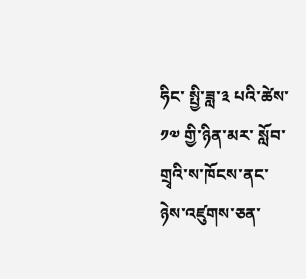ཧིང་ སྤྱི་ཟླ་༣ པའི་ཚེས་༡༧ གྱི་ཉིན་མར་ སློབ་གྲྭའི་ས་ཁོངས་ནང་ ཉེས་འཛུགས་ཅན་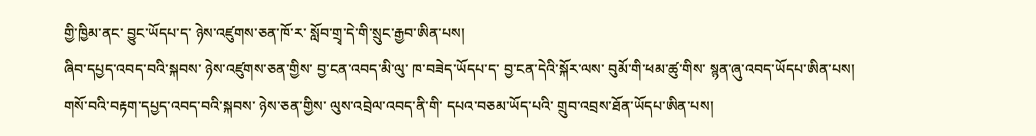གྱི་ཁྱིམ་ནང་ བྱུང་ཡོདཔ་ད་ ཉེས་འཛུགས་ཅན་ཁོ་ར་ སློབ་གྲྭ་དེ་གི་སྲུང་རྒྱབ་ཨིན་པས།
ཞིབ་དཔྱད་འབད་བའི་སྐབས་ ཉེས་འཛུགས་ཅན་གྱིས་ བྱ་ངན་འབད་མི་ལུ་ ཁ་བཟེད་ཡོདཔ་ད་ བྱ་ངན་དེའི་སྐོར་ལས་ བུམོ་གི་ཕམ་ཚུ་གིས་ སྙན་ཞུ་འབད་ཡོདཔ་ཨིན་པས།
གསོ་བའི་བརྟག་དཔྱད་འབད་བའི་སྐབས་ ཉེས་ཅན་གྱིས་ ལུས་འབྲེལ་འབད་ནི་གི་ དཔའ་བཅམ་ཡོད་པའི་ གྲུབ་འབྲས་ཐོན་ཡོདཔ་ཨིན་པས།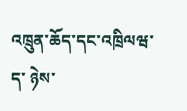འཁྲུན་ཆོད་དང་འཁྲིལཝ་ད་ ཉེས་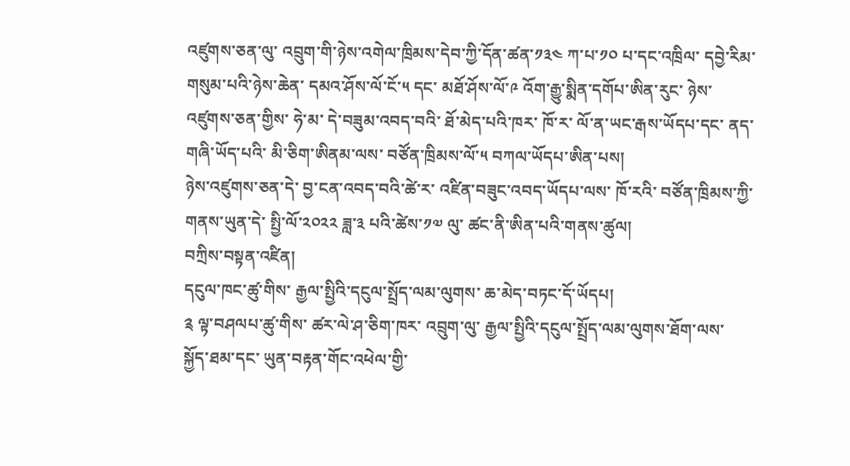འཛུགས་ཅན་ལུ་ འབྲུག་གི་ཉེས་འགེལ་ཁྲིམས་དེབ་ཀྱི་དོན་ཚན་༡༣༤ ཀ་པ་༡༠ པ་དང་འཁྲིལ་ དབྱེ་རིམ་གསུམ་པའི་ཉེས་ཆེན་ དམའ་ཤོས་ལོ་ངོ་༥ དང་ མཐོ་ཤོས་ལོ་༩ འོག་རྒྱུ་སྨིན་དགོཔ་ཨིན་རུང་ ཉེས་འཛུགས་ཅན་གྱིས་ ཧེ་མ་ དེ་བཟུམ་འབད་བའི་ ཐོ་མེད་པའི་ཁར་ ཁོ་ར་ ལོ་ན་ཡང་རྒས་ཡོདཔ་དང་ ནད་གཞི་ཡོད་པའི་ མི་ཅིག་ཨིནམ་ལས་ བཙོན་ཁྲིམས་ལོ་༥ བཀལ་ཡོདཔ་ཨིན་པས།
ཉེས་འཛུགས་ཅན་དེ་ བྱ་ངན་འབད་བའི་ཚེ་ར་ འཛིན་བཟུང་འབད་ཡོདཔ་ལས་ ཁོ་རའི་ བཙོན་ཁྲིམས་ཀྱི་ གནས་ཡུན་དེ་ སྤྱི་ལོ་༢༠༢༢ ཟླ་༣ པའི་ཚེས་༡༧ ལུ་ ཚང་ནི་ཨིན་པའི་གནས་ཚུལ།
བཀྲིས་བསྟན་འཛིན།
དངུལ་ཁང་ཚུ་གིས་ རྒྱལ་སྤྱིའི་དངུལ་སྤྲོད་ལམ་ལུགས་ ཆ་མེད་བཏང་དོ་ཡོདཔ།
༉ ལྟ་བཤལཔ་ཚུ་གིས་ ཚར་ལེ་ཤ་ཅིག་ཁར་ འབྲུག་ལུ་ རྒྱལ་སྤྱིའི་དངུལ་སྤྲོད་ལམ་ལུགས་ཐོག་ལས་ སྐྱོད་ཐམ་དང་ ཡུན་བརྟན་གོང་འཕེལ་གྱི་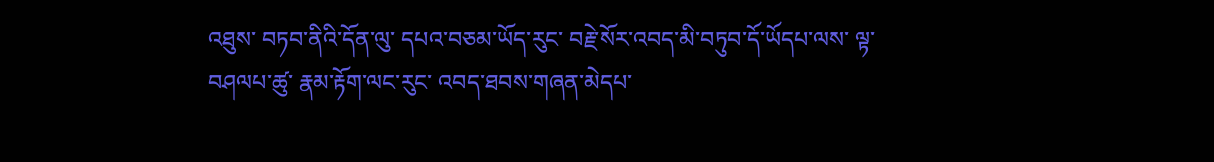འཐུས་ བཏབ་ནིའི་དོན་ལུ་ དཔའ་བཅམ་ཡོད་རུང་ བརྗེ་སོར་འབད་མི་བཏུབ་དོ་ཡོདཔ་ལས་ ལྟ་བཤལཔ་ཚུ་ རྣམ་རྟོག་ལང་རུང་ འབད་ཐབས་གཞན་མེདཔ་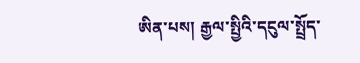ཨིན་པས། རྒྱལ་སྤྱིའི་དངུལ་སྤྲོད་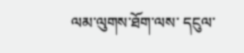ལམ་ལུགས་ཐོག་ལས་ དངུལ་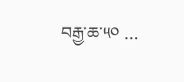བརྒྱ་ཆ་༥༠ …